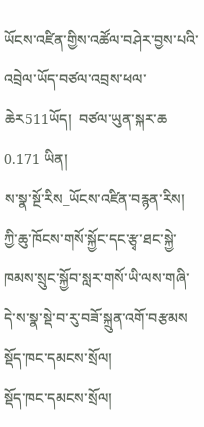ཡོངས་འཛིན་གྱིས་འཚོལ་བཤེར་བྱས་པའི་འབྲེལ་ཡོད་བཙལ་འབྲས་ཕལ་ཆེར511ཡོད།  བཙལ་ཡུན་སྐར་ཆ 0.171 ཡིན།
ས་སྣ་སྔོ་རིས_ཡོངས་འཛིན་བརྙན་རིས།
ཀྱི་ཆུ་ཁོངས་གསོ་སྐྱོང་དང་རྩྭ་ཐང་སྐྱེ་ཁམས་སྲུང་སྐྱོབ་སླར་གསོ་ཡི་ལས་གཞི་དེ་ས་སྣ་སྡེ་བ་རུ་བཟོ་སྐྲུན་འགོ་བརྩམས
སྡོད་ཁང་དམངས་སྲོལ།
སྡོད་ཁང་དམངས་སྲོལ།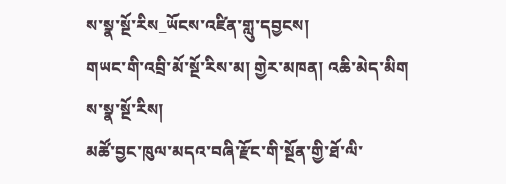ས་སྣ་སྔོ་རིས_ཡོངས་འཛིན་གླུ་དབྱངས།
གཡང་གི་འབྲི་མོ་སྔོ་རིས་མ། གྱེར་མཁན། འཆི་མེད་མིག
ས་སྣ་སྔོ་རིས།
མཚོ་བྱང་ཁུལ་མདའ་བཞི་རྫོང་གི་སྔོན་གྱི་ཐོ་ལི་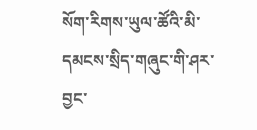སོག་རིགས་ཡུལ་ཚོའི་མི་དམངས་སྲིད་གཞུང་གི་ཤར་བྱང་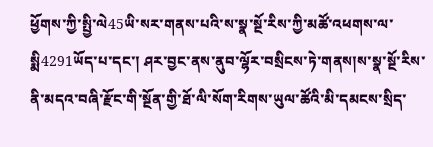ཕྱོགས་ཀྱི་སྤྱི་ལེ45ཡི་སར་གནས་པའི་ས་སྣ་སྔོ་རིས་ཀྱི་མཚོ་འཕགས་ལ་སྨི4291ཡོད་པ་དང་། ཤར་བྱང་ནས་ནུབ་ལྷོར་བསྲིངས་ཏེ་གནས།ས་སྣ་སྔོ་རིས་ནི་མདའ་བཞི་རྫོང་གི་སྔོན་གྱི་ཐོ་ལི་སོག་རིགས་ཡུལ་ཚོའི་མི་དམངས་སྲིད་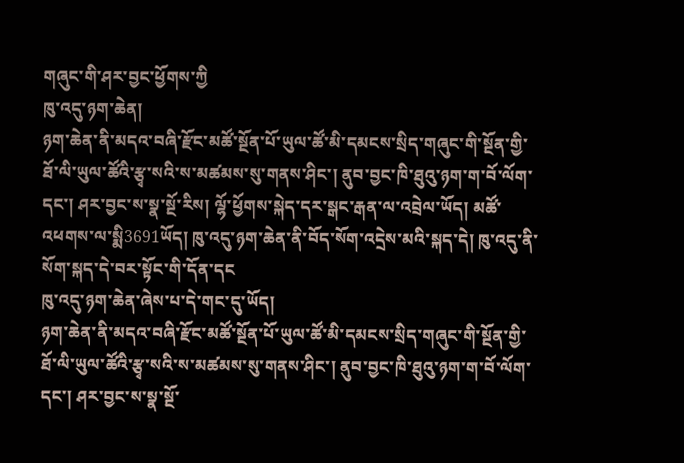གཞུང་གི་ཤར་བྱང་ཕྱོགས་ཀྱི
ཁུ་འདུ་ཉག་ཆེན།
ཉག་ཆེན་ནི་མདའ་བཞི་རྫོང་མཚོ་སྔོན་པོ་ཡུལ་ཚོ་མི་དམངས་སྲིད་གཞུང་གི་སྔོན་གྱི་ཐོ་ལི་ཡུལ་ཚོའི་རྩྭ་སའི་ས་མཚམས་སུ་གནས་ཤིང་། ནུབ་བྱང་ཁི་ཐུའུ་ཉག་ག་བོ་ལོག་དང་། ཤར་བྱང་ས་སྣ་སྔོ་རིས། ལྷོ་ཕྱོགས་སྐེད་དར་སྒང་རྒན་ལ་འབྲེལ་ཡོད། མཚོ་འཕགས་ལ་སྨི3691ཡོད། ཁུ་འདུ་ཉག་ཆེན་ནི་བོད་སོག་འདྲེས་མའི་སྐད་དེ། ཁུ་འདུ་ནི་སོག་སྐད་དེ་བར་སྟོང་གི་དོན་དང
ཁུ་འདུ་ཉག་ཆེན་ཞེས་པ་དེ་གང་དུ་ཡོད།
ཉག་ཆེན་ནི་མདའ་བཞི་རྫོང་མཚོ་སྔོན་པོ་ཡུལ་ཚོ་མི་དམངས་སྲིད་གཞུང་གི་སྔོན་གྱི་ཐོ་ལི་ཡུལ་ཚོའི་རྩྭ་སའི་ས་མཚམས་སུ་གནས་ཤིང་། ནུབ་བྱང་ཁི་ཐུའུ་ཉག་ག་བོ་ལོག་དང་། ཤར་བྱང་ས་སྣ་སྔོ་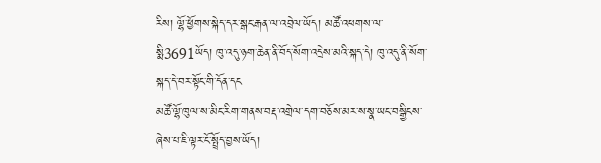རིས། ལྷོ་ཕྱོགས་སྐེད་དར་སྒང་རྒན་ལ་འབྲེལ་ཡོད། མཚོ་འཕགས་ལ་སྨི3691ཡོད། ཁུ་འདུ་ཉག་ཆེན་ནི་བོད་སོག་འདྲེས་མའི་སྐད་དེ། ཁུ་འདུ་ནི་སོག་སྐད་དེ་བར་སྟོང་གི་དོན་དང
མཚོ་ལྷོ་ཁུལ་ས་མིང་རིག་གནས་བརྡ་འགྲེལ་དག་བཅོས་མར་ས་སྣ་ཡང་བསྒྱིངས་ཞེས་པ་ཇི་ལྟར་ངོ་སྤྲོད་བྱས་ཡོད།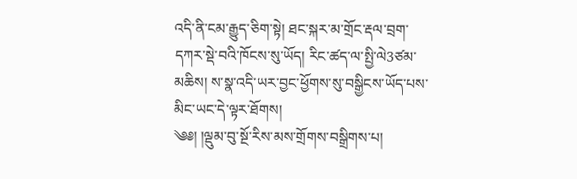འདི་ནི་ངམ་རྒྱུད་ཅིག་སྟེ། ཐང་སྐར་མ་གྲོང་རྡལ་བྲག་དཀར་སྡེ་བའི་ཁོངས་སུ་ཡོད། རིང་ཚད་ལ་སྤྱི་ལེ3ཙམ་མཆིས། ས་སྣ་འདི་ཡར་བྱང་ཕྱོགས་སུ་བསྒྱིངས་ཡོད་པས་མིང་ཡང་དེ་ལྟར་ཐོགས།
༄༅། །ལྡུམ་བུ་སྔོ་རིས་མས་གྲོགས་བསྒྲིགས་པ།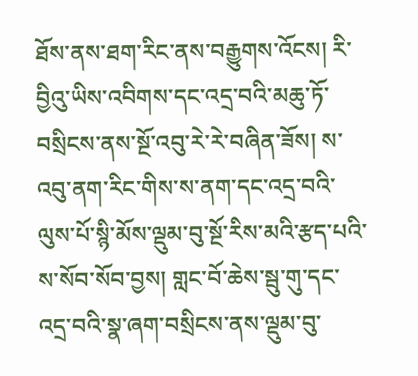ཐོས་ནས་ཐག་རིང་ནས་བརྒྱུགས་འོངས། རི་བྱིའུ་ཡིས་འབིགས་དང་འདྲ་བའི་མཆུ་ཏོ་བསྲིངས་ནས་སྔོ་འབུ་རེ་རེ་བཞིན་ཟོས། ས་འབུ་ནག་རིང་གིས་ས་ནག་དང་འདྲ་བའི་ལུས་པོ་སྙི་མོས་ལྡུམ་བུ་སྔོ་རིས་མའི་རྩད་པའི་ས་སོབ་སོབ་བྱས། གླང་བོ་ཆེས་སྦུ་གུ་དང་འདྲ་བའི་སྣ་ཞག་བསྲིངས་ནས་ལྡུམ་བུ་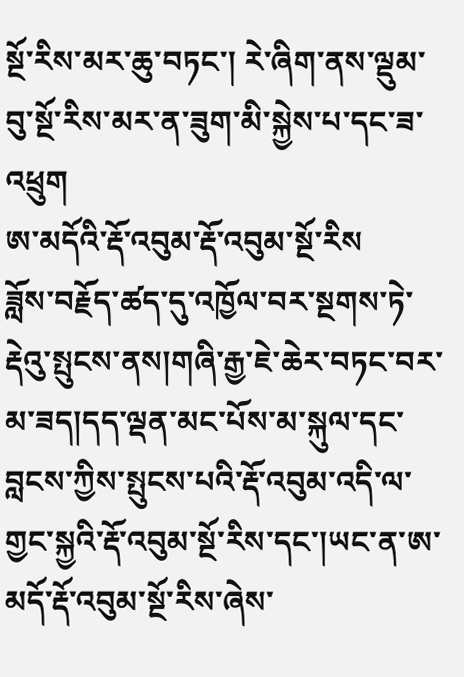སྔོ་རིས་མར་ཆུ་བཏང་། རེ་ཞིག་ནས་ལྡུམ་བུ་སྔོ་རིས་མར་ན་ཟུག་མི་སྐྱེས་པ་དང་ཟ་འཕྲུག
ཨ་མདོའི་རྡོ་འབུམ་རྡོ་འབུམ་སྔོ་རིས
ཟློས་བརྗོད་ཚད་དུ་འཁྱོལ་བར་སྔགས་ཏེ་རྡེའུ་སྤུངས་ནས།གཞི་རྒྱ་ཇེ་ཆེར་བཏང་བར་མ་ཟད།དད་ལྡན་མང་པོས་མ་སྐུལ་དང་བླངས་ཀྱིས་སྤུངས་པའི་རྡོ་འབུམ་འདི་ལ་གྱང་སྐྱའི་རྡོ་འབུམ་སྔོ་རིས་དང་།ཡང་ན་ཨ་མདོ་རྡོ་འབུམ་སྔོ་རིས་ཞེས་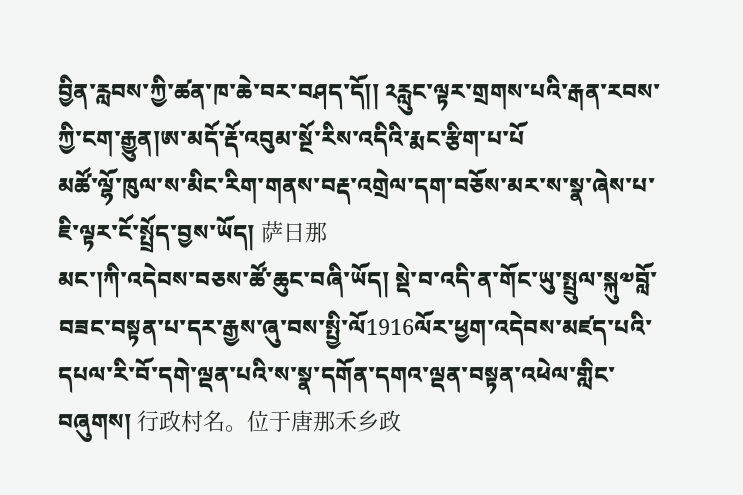བྱིན་རླབས་ཀྱི་ཚན་ཁ་ཆེ་བར་བཤད་དོ།། ༢རླུང་ལྟར་གྲགས་པའི་རྒན་རབས་ཀྱི་ངག་རྒྱུན།ཨ་མདོ་རྡོ་འབུམ་སྔོ་རིས་འདིའི་རྨང་རྩིག་པ་པོ
མཚོ་ལྷོ་ཁུལ་ས་མིང་རིག་གནས་བརྡ་འགྲེལ་དག་བཅོས་མར་ས་སྣ་ཞེས་པ་ཇི་ལྟར་ངོ་སྤྲོད་བྱས་ཡོད། 萨日那
མང་།ཀི་འདེབས་བཅས་ཚོ་ཆུང་བཞི་ཡོད། སྡེ་བ་འདི་ན་གོང་ཡུ་སྤྲུལ་སྐུ༧བློ་བཟང་བསྟན་པ་དར་རྒྱས་ཞུ་བས་སྤྱི་ལོ1916ལོར་ཕྱག་འདེབས་མཛད་པའི་དཔལ་རི་བོ་དགེ་ལྡན་པའི་ས་སྣ་དགོན་དགའ་ལྡན་བསྟན་འཕེལ་གླིང་བཞུགས། 行政村名。位于唐那禾乡政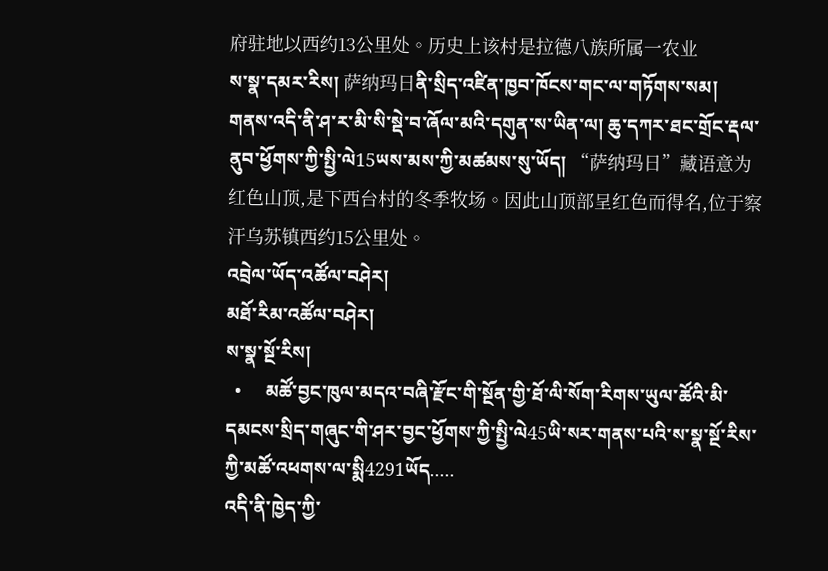府驻地以西约13公里处。历史上该村是拉德八族所属一农业
ས་སྣ་དམར་རིས། 萨纳玛日ནི་སྲིད་འཛིན་ཁྱབ་ཁོངས་གང་ལ་གཏོགས་སམ།
གནས་འདི་ནི་ཤ་ར་མི་སི་སྡེ་བ་ཞོལ་མའི་དགུན་ས་ཡིན་ལ། ཆུ་དཀར་ཐང་གྲོང་རྡལ་ནུབ་ཕྱོགས་ཀྱི་སྤྱི་ལེ15ཡས་མས་ཀྱི་མཚམས་སུ་ཡོད། “萨纳玛日”藏语意为红色山顶,是下西台村的冬季牧场。因此山顶部呈红色而得名,位于察汗乌苏镇西约15公里处。
འབྲེལ་ཡོད་འཚོལ་བཤེར།
མཐོ་རིམ་འཚོལ་བཤེར།
ས་སྣ་སྔོ་རིས།
  •     མཚོ་བྱང་ཁུལ་མདའ་བཞི་རྫོང་གི་སྔོན་གྱི་ཐོ་ལི་སོག་རིགས་ཡུལ་ཚོའི་མི་དམངས་སྲིད་གཞུང་གི་ཤར་བྱང་ཕྱོགས་ཀྱི་སྤྱི་ལེ45ཡི་སར་གནས་པའི་ས་སྣ་སྔོ་རིས་ཀྱི་མཚོ་འཕགས་ལ་སྨི4291ཡོད.....
འདི་ནི་ཁྱེད་ཀྱི་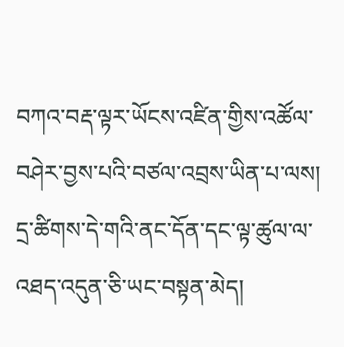བཀའ་བརྡ་ལྟར་ཡོངས་འཛིན་གྱིས་འཚོལ་བཤེར་བྱས་པའི་བཙལ་འབྲས་ཡིན་པ་ལས། དྲ་ཚིགས་དེ་གའི་ནང་དོན་དང་ལྟ་ཚུལ་ལ་འཐད་འདུན་ཅི་ཡང་བསྟན་མེད།